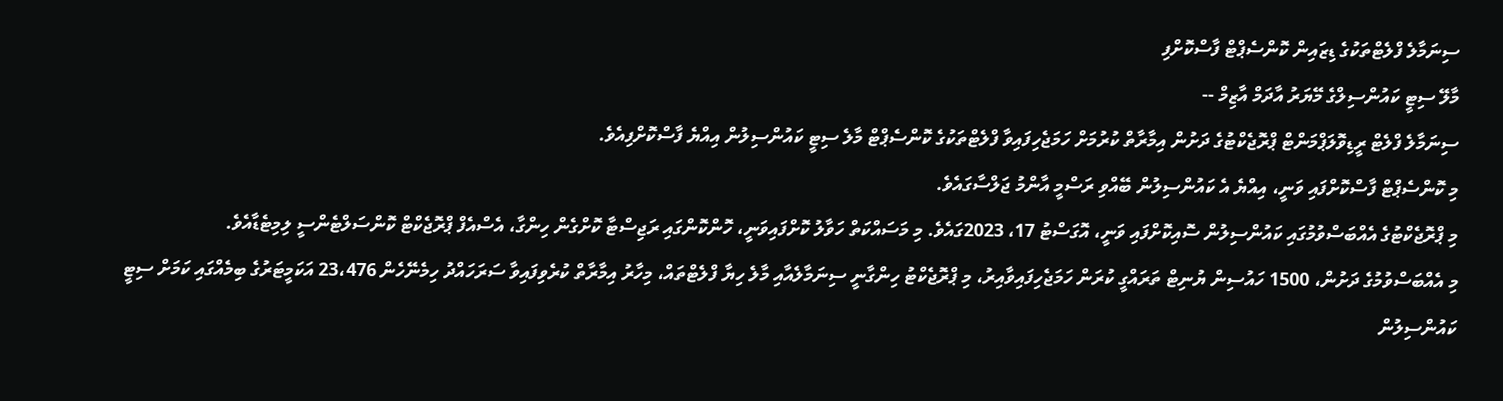ސިނަމާލެ ފްލެޓްތަކުގެ ޑިޒައިން ކޮންސެޕްޓް ފާސްކޮށްފި
މާލޭ ސިޓީ ކައުންސިލްގެ މޭޔަރު އާދަމް އާޒިމް --
ސިނަމާލެ ފްލެޓް ރީޑިވޮލަޕްމަންޓް ޕްރޮޖެކްޓުގެ ދަށުން އިމާރާތް ކުރުމަށް ހަމަޖެހިފައިވާ ފްލެޓްތަކުގެ ކޮންސެޕްޓް މާލެ ސިޓީ ކައުންސިލުން އިއްޔެ ފާސްކޮށްފިއެވެ.
މި ކޮންސެޕްޓް ފާސްކޮށްފައި ވަނީ، އިއްޔެ އެ ކައުންސިލުން ބޭއްވި ރަސްމީ އާންމު ޖަލްސާގައެވެ.
މި ޕްރޮޖެކްޓުގެ އެއްބަސްވުމުގައި ކައުންސިލުން ސޮއިކޮށްފައި ވަނީ، އޮގަސްޓު 17، 2023ގައެވެ. މި މަސައްކަތް ހަވާލު ކޮށްފައިވަނީ، ހޮންކޮންގައި ރަޖިސްޓާ ކޮށްގެން ހިންގާ، އެސްއެފް ޕްރޮޖެކްޓް ކޮންސަލްޓެންސީ ލިމިޓެޑާއެވެ.
މި އެއްބަސްވުމުގެ ދަށުން، 1500 ހައުސިން ޔުނިޓް ތަރައްގީ ކުރަން ހަމަޖެހިފައިވާއިރު، މި ޕްރޮޖެކްޓު ހިންގާނީ ސިނަމާލެއާއި މާލެ ހިޔާ ފްލެޓްތައް، މިހާރު އިމާރާތް ކުރެވިފައިވާ ސަރަހައްދު ހިމެނޭހެން 23،476 އަކަމީޓަރުގެ ބިމެއްގައި ކަމަށް ސިޓީ ކައުންސިލުން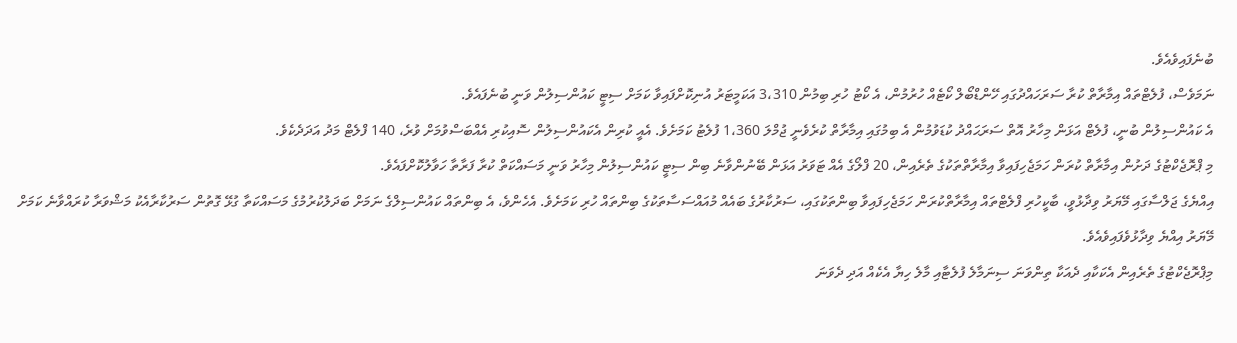ބުނެފައިވެއެވެ.
ނަމަވެސް، ފުލެޓްތައް އިމާރާތް ކުރާ ސަރަހައްދުގައި ހޭންޑްބޯލް ކޯޓެއް ހުރުމުން، އެ ކޯޓު ހުރި ބިމުން 3،310 އަކަމީޓަރު އުނިކޮށްފައިވާ ކަމަށް ސިޓީ ކައުންސިލުން ވަނީ ބުނެފައެވެ.
އެ ކައުންސިލުން ބުނީ، ފުލެޓް އަޅަން މިހާރު އޮތް ސަރަޙައްދު ކުޑަވުމުން އެ ބިމުގައި އިމާރާތް ކުރެވެނީ ޖުމްލަ 1،360 ފުލެޓު ކަމަށެވެ. އެއީ ކުރިން އެކައުންސިލުން ސޮއިކުރި އެއްބަސްވުމަށް ވުރެ، 140 ފްލެޓް މަދު އަދަދެކެވެ.
މި ޕްރޮޖެކްޓުގެ ދަށުން އިމާރާތް ކުރަން ހަމަޖެހިފައިވާ އިމާރާތްތަކުގެ ތެރެއިން، 20 ފްލޯގެ އެއް ޓަވަރު އަޅަން ބޭނުންވާނެ ބިން ސިޓީ ކައުންސިލުން މިހާރު ވަނީ މަސައްކަތް ކުރާ ފަރާތާ ހަވާލުކޮށްފައެވެ.
އިއްޔެގެ ޖަލްސާގައި މޭޔަރު ވިދާޅުވީ، ބާކީހުރި ފްލެޓްތައް އިމާރާތްކުރަން ހަމަޖެހިފައިވާ ބިންތަކުގައި، ސަރުކާރުގެ ބައެއް މުއައްސަސާތަކުގެ ބިންތައް ހުރި ކަމަށެވެ. އެހެންވެ، އެ ބިންތައް ކައުންސިލްގެ ނަމަށް ބަދަލުކުރުމުގެ މަސައްކަތާ ގުޅޭ ގޮތުން ސަރުކާރާއެކު މަޝްވަރާ ކުރައްވާނެ ކަމަށް މޭޔަރު އިއްޔެ ވިދާޅުވެފައިވެއެވެ.
މިޕްރޮޖެކްޓުގެ ތެރެއިން އެކަކާއި ދެއަކާ ތިންވަނަ ސިނަމާލެ ފުލެޓާއި މާލެ ހިޔާ އެކެއް އަދި ދެވަނަ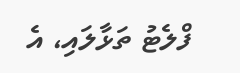ފްލެޓު ތަޅާލައި، އެ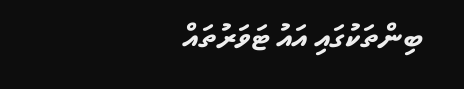ބިންތަކުގައި އައު ޓަވަރުތައް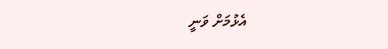އެޅުމަށް ވަނީ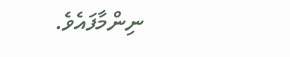ނިންމާފައެވެ.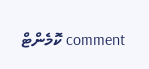comment ކޮމެންޓް